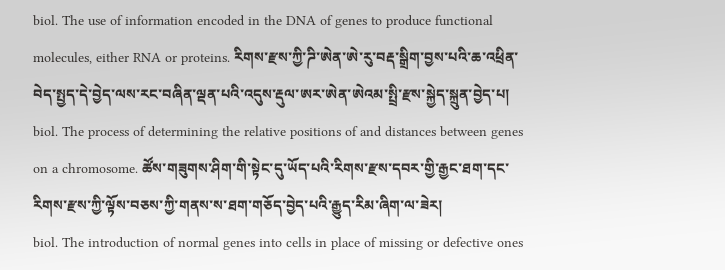biol. The use of information encoded in the DNA of genes to produce functional molecules, either RNA or proteins. རིགས་རྫས་ཀྱི་ཌི་ཨེན་ཨེ་རུ་བརྡ་སྒྲིག་བྱས་པའི་ཆ་འཕྲིན་བེད་སྤྱད་དེ་བྱེད་ལས་རང་བཞིན་ལྡན་པའི་འདུས་རྡུལ་ཨར་ཨེན་ཨེའམ་སྤྲི་རྫས་སྐྱེད་སྐྲུན་བྱེད་པ།
biol. The process of determining the relative positions of and distances between genes on a chromosome. ཚོས་གཟུགས་ཤིག་གི་སྟེང་དུ་ཡོད་པའི་རིགས་རྫས་དབར་གྱི་རྒྱང་ཐག་དང་རིགས་རྫས་ཀྱི་ལྟོས་བཅས་ཀྱི་གནས་ས་ཐག་གཅོད་བྱེད་པའི་རྒྱུད་རིམ་ཞིག་ལ་ཟེར།
biol. The introduction of normal genes into cells in place of missing or defective ones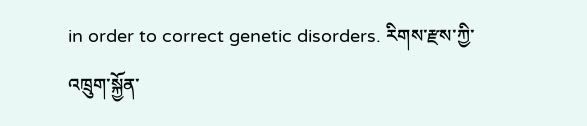in order to correct genetic disorders. རིགས་རྫས་ཀྱི་འཁྲུག་སྐྱོན་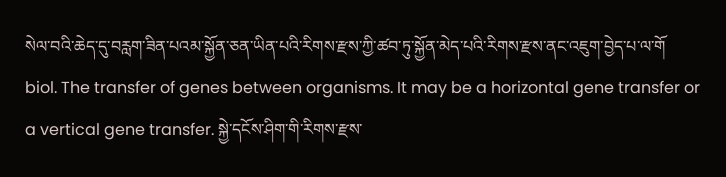སེལ་བའི་ཆེད་དུ་བརླག་ཟིན་པའམ་སྐྱོན་ཅན་ཡིན་པའི་རིགས་རྫས་ཀྱི་ཚབ་ཏུ་སྐྱོན་མེད་པའི་རིགས་རྫས་ནང་འཇུག་བྱེད་པ་ལ་གོ
biol. The transfer of genes between organisms. It may be a horizontal gene transfer or a vertical gene transfer. སྐྱེ་དངོས་ཤིག་གི་རིགས་རྫས་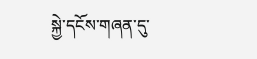སྐྱེ་དངོས་གཞན་དུ་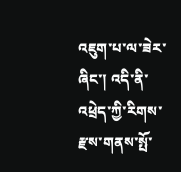འཇུག་པ་ལ་ཟེར་ཞིང་། འདི་ནི་འཕྲེད་ཀྱི་རིགས་རྫས་གནས་སྤོ་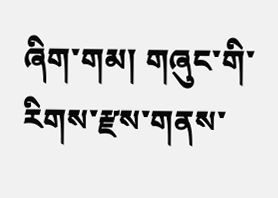ཞིག་གམ། གཞུང་གི་རིགས་རྫས་གནས་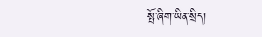སྤོ་ཞིག་ཡིན་སྲིད།